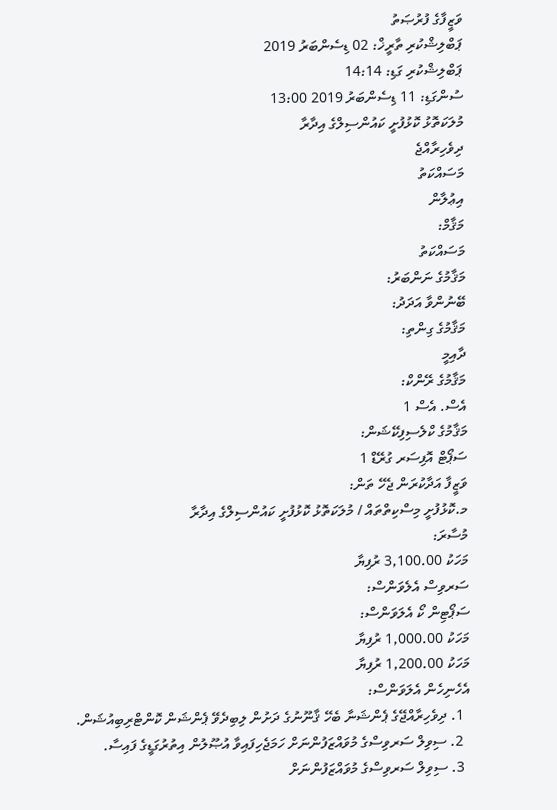ވަޒީފާގެ ފުރުޞަތު
ޕަބްލިޝްކުރި ތާރީޚް: 02 ޑިސެންބަރު 2019
ޕަބްލިޝްކުރި ގަޑި: 14:14
ސުންގަޑި: 11 ޑިސެންބަރު 2019 13:00
މުލަކަތޮޅު ކޮޅުފުށީ ކައުންސިލްގެ އިދާރާ
ދިވެހިރާއްޖެ
މަސައްކަތު
އިޢުލާން
މަޤާމް:
މަސައްކަތު
މަޤާމުގެ ނަންބަރު:
ބޭނުންވާ އަދަދު:
މަޤާމުގެ ގިންތި:
ދާއިމީ
މަޤާމުގެ ރޭންކް:
އެސް. އެސް 1
މަޤާމުގެ ކްލެސިފިކޭޝަން:
ސަޕޯޓް އޮފިސަރ ގުރޭޑް 1
ވަޒީފާ އަދާކުރަން ޖެހޭ ތަން:
މ.ކޮޅުފުށީ މިސްކިތްތައް / މުލަކަތޮޅު ކޮޅުފުށީ ކައުންސިލްގެ އިދާރާ
މުސާރަ:
މަހަކު 3,100.00 ރުފިޔާ
ސަރވިސް އެލެވަންސް:
ސަޕޯޓިން ކޯ އެލަވަންސް:
މަހަކު 1,000.00 ރުފިޔާ
މަހަކު 1,200.00 ރުފިޔާ
އެހެނިހެން އެލަވަންސް:
  1. ދިވެހިރާއްޖޭގެ ޕެންޝަނާ ބެހޭ ޤާނޫނުގެ ދަށުން ލިބިދެވޭ ޕެންޝަން ކޮންޓްރިބިއުޝަން.
  2. ސިވިލް ސަރވިސްގެ މުވައްޒަފުންނަށް ހަމަޖެހިފައިވާ އުޞޫލުން އިތުރުގަޑީގެ ފައިސާ.
  3. ސިވިލް ސަރވިސްގެ މުވައްޒަފުންނަށް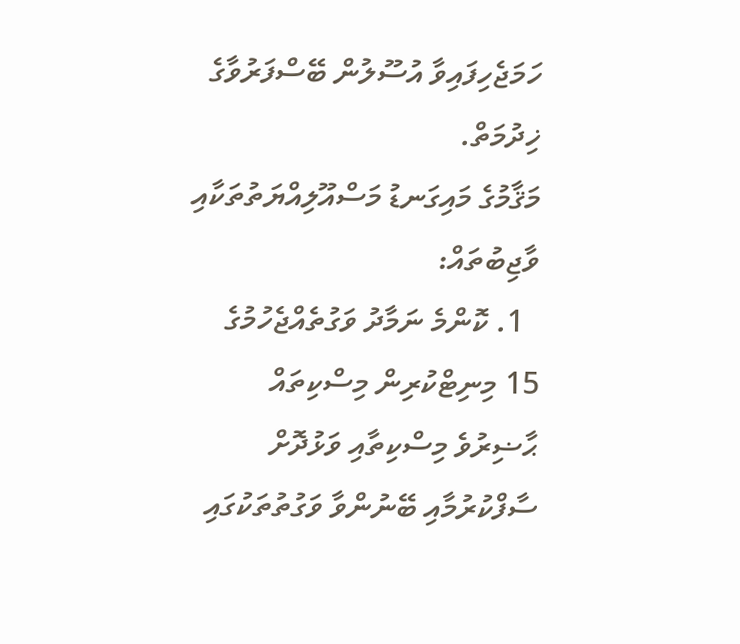ހަމަޖެހިފައިވާ އުސޫލުން ބޭސްފަރުވާގެ ޚިދުމަތް.
މަޤާމުގެ މައިގަނޑު މަސްއޫލިއްޔަތުތަކާއި ވާޖިބުތައް:
  1. ކޮންމެ ނަމާދު ވަގުތެއްޖެހުމުގެ 15 މިނިޓްކުރިން މިސްކިތައް ޙާޟިރުވެ މިސްކިތާއި ވަޅުދޮށް ސާފްކުރުމާއި ބޭނުންވާ ވަގުތުތަކުގައި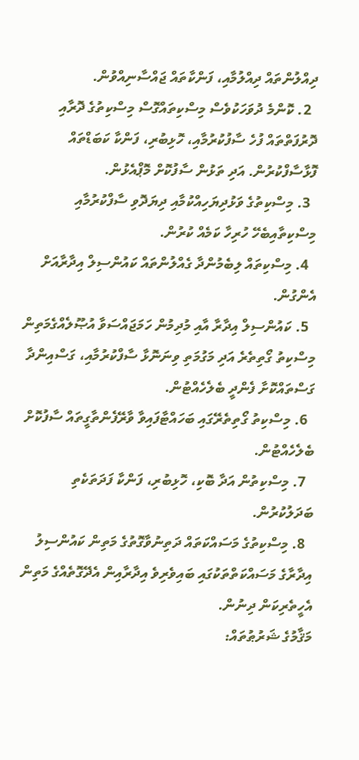ދިއްލުންތައް ދިއްލުމާއި، ފަންކާތައް ޖައްސާނިއްވުން.
  2. ކޮންމެ ދުވަހަކުވެސް މިސްކިތައްގޮސް މިސްކިތުގެ ދޮރާއި ދޮރުފަތްތައް ފުހެ ސާފުކުރުމާއި، ހޮޅިބުރި، ފަންކާ ކަބަޑްތައް ފޮޅާސާފްކުރުން. އަދި ތަޅުން ސާފުކޮށް މޮޕްއެޅުން.
  3. މިސްކިތުގެ ވަޅުދިޔަހިއްކުމާއި ދިޔަދޮވި ސާފްކުރުމާއި މިސްކިތާއިބެހޭ ހުރިހާ ކަމެއް ކުރުން.
  4. މިސްކިތައް ލިބެމުންދާ ގެއްލުންތައް ކައުންސިލް އިދާރާއަށް އެންގުން.
  5. ކައުންސިލް އިދާރާ އާއި މުދިމުން ހަމަޖައްސަވާ އުޞޫލެއްގެމަތިން މިސްކިތު ގޯތިތެރެ އަދި މަގުމަތި ވިނަނޮޅާ ސާފްކުރުމާއި، ގަސްއިންދާ  ގަސްތައްކޮށާ ފެންދީ ބެލެހެއްޓުން.
  6. މިސްކިތު ގޯތިތެރޭގައި ބަހައްޓާފައިވާ ވާރޭފެންތާގީތައް ސާފުކޮށް ބެލެހެއްޓުން.
  7. މިސްކިތުން އަދާ ބޮކި، ހޮޅިބުރި، ފަންކާ ފަދަތަކެތި ބަދަލުކުރުން.
  8. މިސްކިތުގެ މަސައްކަތައް ދަތިނުވާގޮތުގެ މަތިން ކައުންސިލު އިދާރާގެ މަސައްކަތްތަކުގައި ބައިވެރިވެ އިދާރާއިން އެދޭގޮތެއްގެ މަތިން އެހީތެރިކަން ދިނުން.
މަޤާމުގެ ޝަރުޠުތައް: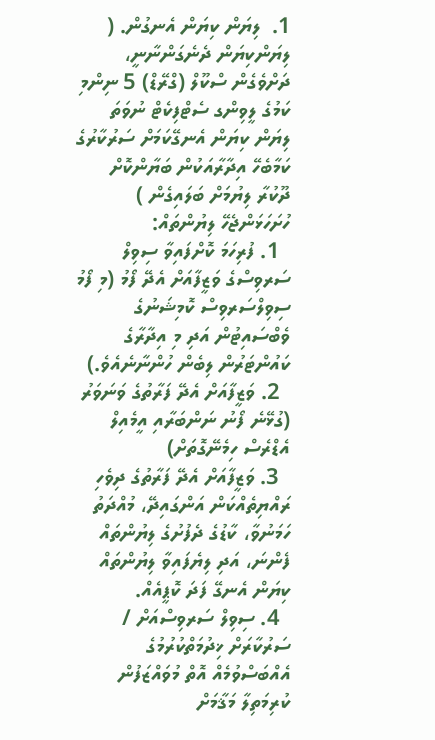1.  ލިޔަން ކިޔަން އެނގުން. ( ލިޔަންކިޔަން ދެނެގަންނާނީ، ދަށްވެގެން ސްކޫލް (ގްރޭޑް) 5 ނިންމި ކަމުގެ ލީވިންގ ސެޓްފިކެޓް ނުވަތަ ލިޔަން ކިޔަން އެނގޭކަމަށް ސަރުކާރުގެ ކަމާބެހޭ އިދާރާއަކުން ބަޔާންކޮށް ދޫކުރާ ލިޔުމަށް ބަލައިގެން )
ހުށަހަޅަންޖެހޭ ލިޔުންތައް:
  1. ފުރިހަމަ ކޮށްފައިވާ ސިވިލް ސަރވިސްގެ ވަޒީފާއަށް އެދޭ ފޯމު (މި ފޯމު ސިވިލްސަރވިސް ކޮމިޝަނުގެ ވެބްސައިޓުން އަދި މި އިދާރާގެ ކައުންޓަރުން ލިބެން ހުންނާނެއެވެ.)
  2. ވަޒީފާއަށް އެދޭ ފަރާތުގެ ވަނަވަރު (ގުޅޭނެ ފޯނު ނަންބަރާއި އީމެއިލް އެޑްރެސް ހިމެނޭގޮތަށް)
  3. ވަޒީފާއަށް އެދޭ ފަރާތުގެ ދިވެހި ރައްޔިތެއްކަން އަންގައިދޭ، މުއްދަތު ހަމަނުވާ، ކާޑުގެ ދެފުށުގެ ލިޔުންތައް ފެންނަ، އަދި ލިޔެފައިވާ ލިޔުންތައް ކިޔަން އެނގޭ ފަދަ ކޮޕީއެއް.
  4. ސިވިލް ސަރވިސްއަށް / ސަރުކާރަށް ޚިދުމަތްކުރުމުގެ އެއްބަސްވުމެއް އޮތް މުވައްޒަފުން ކުރިމަތިލާ މަޤާމަށް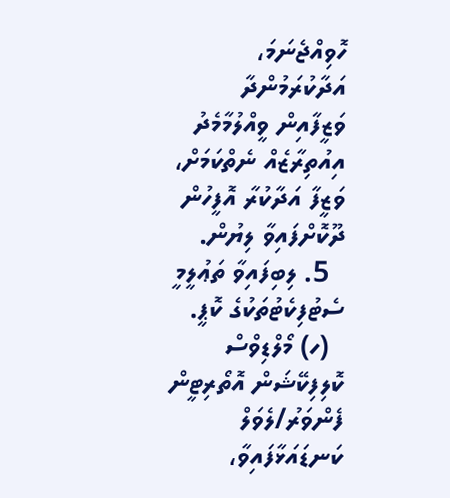ހޮވިއްޖެނަމަ، އަދާކުރަމުންދާ ވަޒީފާއިން ވީއްލުމާމެދު އިއުތިރާޒެއް ނެތްކަމަށް، ވަޒީފާ އަދާކުރާ އޮފީހުން ދޫކޮށްފައިވާ ލިޔުން.
  5. ލިބިފައިވާ ތަޢުލީމީ ސެޓުފިކެޓުތަކުގެ ކޮޕީ.
  (ހ) މޯލްޑިވްސް ކޮލިފިކޭޝަން އޮތޯރިޓީން ފެންވަރު/ލެވަލް ކަނޑައަޅާފައިވާ،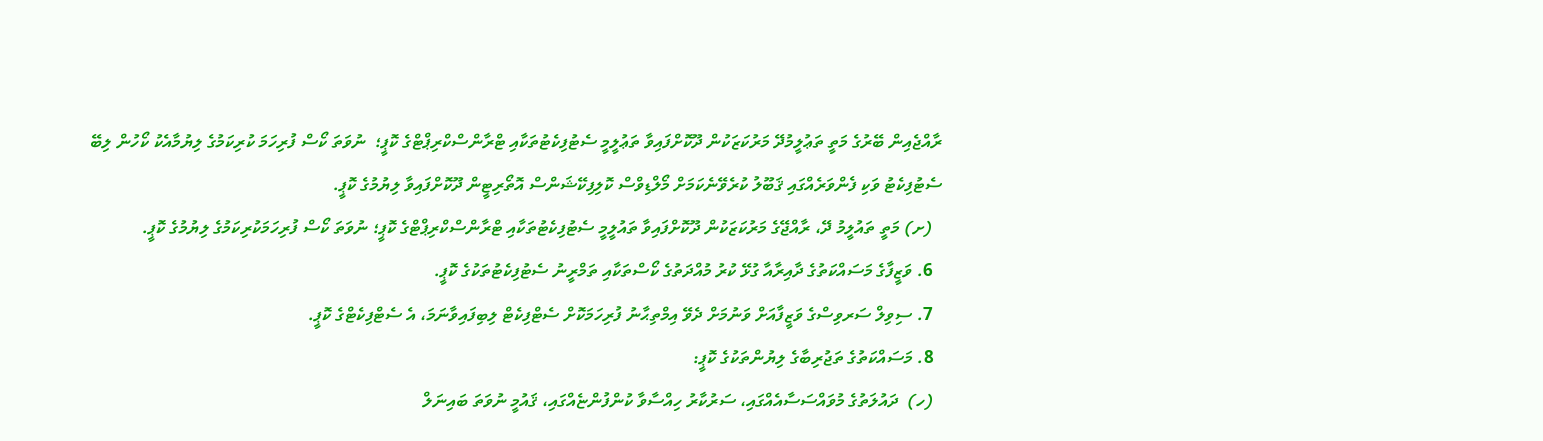ރާއްޖެއިން ބޭރުގެ މަތީ ތަޢުލީމުދޭ މަރުކަޒަކުން ދޫކޮށްފައިވާ ތަޢުލީމީ ސެޓުފިކެޓުތަކާއި ޓްރާންސްކްރިޕްޓްގެ ކޮޕީ؛  ނުވަތަ ކޯސް ފުރިހަމަ ކުރިކަމުގެ ލިޔުމާއެކު ކޯހުން ލިބޭ ސެޓުފިކެޓު ވަކި ފެންވަރެއްގައި ޤަބޫލު ކުރެވޭނެކަމަށް މޯލްޑިވްސް ކޮލިފިކޭޝަންސް އޮތޯރިޓީން ދޫކޮށްފައިވާ ލިޔުމުގެ ކޮޕީ.
  (ށ) މަތީ ތައުލީމު ދޭ، ރާއްޖޭގެ މަރުކަޒަކުން ދޫކޮށްފައިވާ ތައުލީމީ ސެޓުފިކެޓުތަކާއި ޓްރާންސްކްރިޕްޓްގެ ކޮޕީ؛ ނުވަތަ ކޯސް ފުރިހަމަކުރިކަމުގެ ލިޔުމުގެ ކޮޕީ.
  6. ވަޒީފާގެ މަސައްކަތުގެ ދާއިރާއާ ގުޅޭ ކުރު މުއްދަތުގެ ކޯސްތަކާއި ތަމްރީނު ސެޓުފިކެޓުތަކުގެ ކޮޕީ.
  7. ސިވިލް ސަރވިސްގެ ވަޒީފާއަށް ވަނުމަށް ދެވޭ އިމްތިޙާނު ފުރިހަމަކޮށް ސެޓްފިކެޓް ލިބިފައިވާނަމަ، އެ ސެޓްފިކެޓްގެ ކޮޕީ.
  8. މަސައްކަތުގެ ތަޖުރިބާގެ ލިޔުންތަކުގެ ކޮޕީ:
  (ހ)  ދައުލަތުގެ މުވައްސަސާއެއްގައި، ސަރުކާރު ހިއްސާވާ ކުންފުންޏެއްގައި، ޤައުމީ ނުވަތަ ބައިނަލް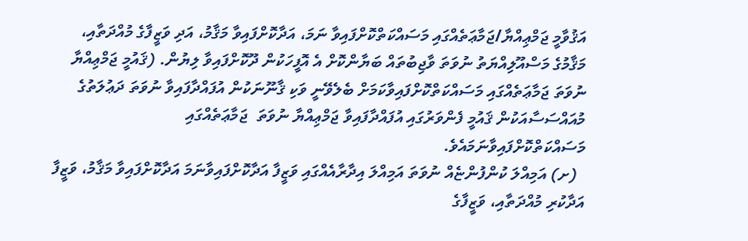އަޤުވާމީ ޖަމްޢިއްޔާ/ޖަމާޢަތެއްގައި މަސައްކަތްކޮށްފައިވާ ނަމަ، އަދާކޮށްފައިވާ މަޤާމު، އަދި ވަޒީފާގެ މުއްދަތާއި، މަޤާމުގެ މަސްއޫލިއްޔަތު ނުވަތަ ވާޖިބުތައް ބަޔާންކޮށް އެ އޮފީހަކުން ދޫކޮށްފައިވާ ލިޔުން. (ޤައުމީ ޖަމްޢިއްޔާ ނުވަތަ ޖަމާޢަތެއްގައި މަސައްކަތްކޮށްފައިވާކަމަށް ބެލެވޭނީ ވަކި ޤާނޫނަކުން އުފައްދާފައިވާ ނުވަތަ ދަޢުލަތުގެ މުއައްސަސާއަކުން ޤައުމީ ފެންވަރުގައި އުފައްދާފައިވާ ޖަމްޢިއްޔާ ނުވަތަ  ޖަމާޢަތެއްގައި މަސައްކަތްކޮށްފައިވާނަމައެވެ.
  (ށ) އަމިއްލަ ކުންފުންޏެއް ނުވަތަ އަމިއްލަ އިދާރާއެއްގައި ވަޒީފާ އަދާކޮށްފައިވާނަމަ އަދާކޮށްފައިވާ މަޤާމު، ވަޒީފާ އަދާކުރި މުއްދަތާއި، ވަޒީފާގެ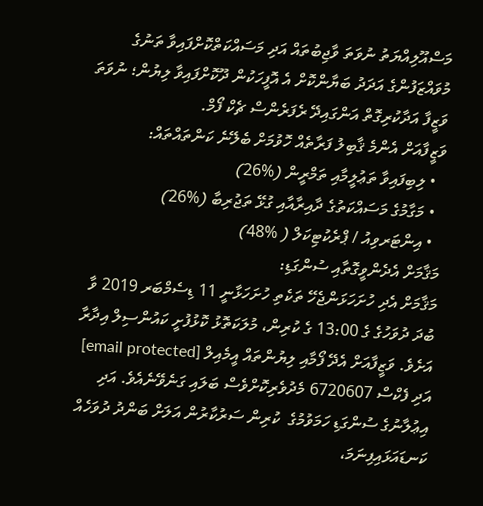މަސްއޫލިއްޔަތު ނުވަތަ ވާޖިބުތައް އަދި މަސައްކަތްކޮށްފައިވާ ތަނުގެ މުވައްޒަފުންގެ އަދަދު ބަޔާންކޮށް އެ އޮފީހަކުން ދޫކޮށްފައިވާ ލިޔުން؛ ނުވަތަ ވަޒީފާ އަދާކުރިގޮތް އަންގައިދޭ ރެފަރެންސް ޗެކް ފޯމް.
ވަޒީފާއަށް އެންމެ ޤާބިލު ފަރާތެއް ހޮވުމަށް ބެލޭނެ ކަންތައްތައް:
  • ލިބިފައިވާ ތަޢުލީމާއި ތަމްރީން (%26)
  • މަގާމުގެ މަސައްކަތުގެ ދާއިރާއާއި ގުޅޭ ތަޖުރިބާ (%26)
  • އިންޓަރވިއު / ޕްރެކުޓިކަލް ( %48)
މަޤާމަށް އެދެންވީގޮތާއި ސުންގަޑި:
މަޤާމަށް އެދި ހުށަހަޅަންޖެހޭ ތަކެތި ހުށަހަޅާނީ 11 ޑިސެމްބަރ 2019 ވާ ބުދަ ދުވަހުގެ ގެ 13:00 ގެ ކުރިން، މުލަކަތޮޅު ކޮޅުފުށީ ކައުންސިލް އިދާރާ އަށެވެ. ވަޒީފާއަށް އެދޭ ފޯމާއި ލިޔުންތައް އީމެއިލް [email protected] އަދި ފެކްސް 6720607 މެދުވެރިކޮށްވެސް ބަލައި ގަނެވޭނެއެވެ. އަދި އިޢުލާނުގެ ސުންގަޑި ހަމަވުމުގެ  ކުރިން ސަރުކާރުން އަލަށް ބަންދު ދުވަހެއް ކަނޑައަޅައިފިނަމަ،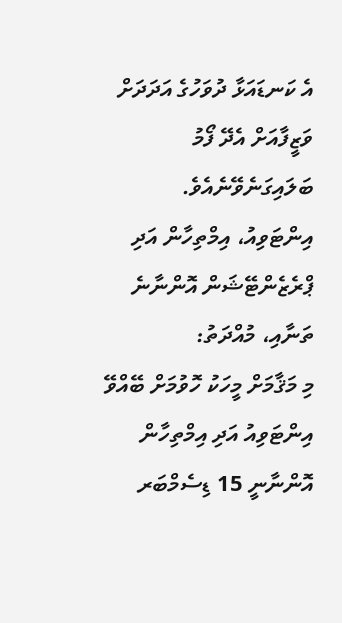އެ ކަނޑައަޅާ ދުވަހުގެ އަދަދަށް ވަޒީފާއަށް އެދޭ ފޯމު ބަލައިގަނެވޭނެއެވެ.
އިންޓަވިއު، އިމްތިހާން އަދި ޕްރެޒެންޓޭޝަން އޮންނާނެ ތަނާއި، މުއްދަތު:
މި މަޤާމަށް މީހަކު ހޮވުމަށް ބޭއްވޭ އިންޓަވިއު އަދި އިމްތިހާން އޮންނާނީ 15 ޑިސެމްބަރ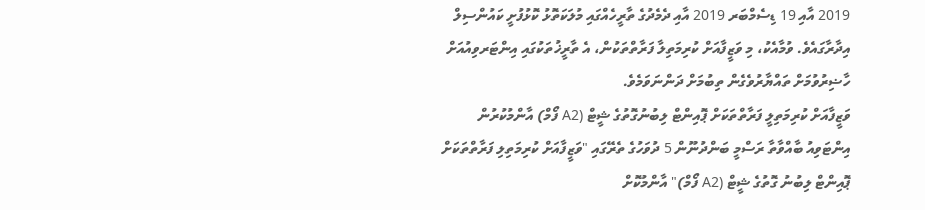2019 އާއި 19 ޑިސެމްބަރ 2019 އާއި ދެމެދުގެ ތާރީހެއްގައި މުލަކަތޮޅު ކޮޅުފުށީ ކައުންސިލް އިދާރާގައެވެ. ވުމާއެކު، މި ވަޒީފާއަށް ކުރިމަތިލާ ފަރާތްތަކުން، އެ ތާރީޚުތަކުގައި އިންޓަރވިއުއަށް ހާޟިރުވުމަށް ތައްޔާރުވެގެން ތިބުމަށް ދަންނަވަމެވެ.
ވަޒީފާއަށް ކުރިމަތިލީ ފަރާތްތަކަށް ޕޮއިންޓް ލިބުނުގޮތުގެ ޝީޓް (A2 ފޯމް) އާންމުކުރުން
އިންޓަވިއު ބާއްވާތާ ރަސްމީ ބަންދުނޫން 5 ދުވަހުގެ ތެރޭގައި "ވަޒީފާއަށް ކުރިމަތިލި ފަރާތްތަކަށް ޕޮއިންޓް ލިބުނު ގޮތުގެ ޝީޓް (A2 ފޯމް)" އާންމުކޮށް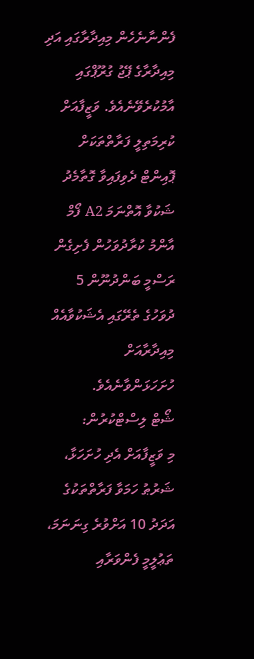ފެންނާނެހެން މިއިދާރާގައި އަދި މިއިދާރާގެ ޕޭޖު ގުރޫޕްގައި އާމުކުރެވޭނެއެވެ. ވަޒީފާއަށް ކުރިމަތިލީ ފަރާތްތަކަށް ޕޮއިންޓް ދެވިފައިވާ ގޮތާމެދު ޝަކުވާ އޮތްނަމަ A2 ފޯމް އާންމު ކުރާދުވަހުން ފެށިގެން ރަސްމީ ބަންދުނޫން 5 ދުވަހުގެ ތެރޭގައި އެޝަކުވާއެއް މިއިދާރާއަށް ހުށަހަޅަންވާނެއެވެ.
ޝޯޓް ލިސްޓްކުރުން:
މި ވަޒީފާއަށް އެދި ހުށަހަޅާ، ޝަރުޠު ހަމަވާ ފަރާތްތަކުގެ އަދަދު 10 އަށްވުރެ ގިނަނަމަ، ތަޢުލީމީ ފެންވަރާއި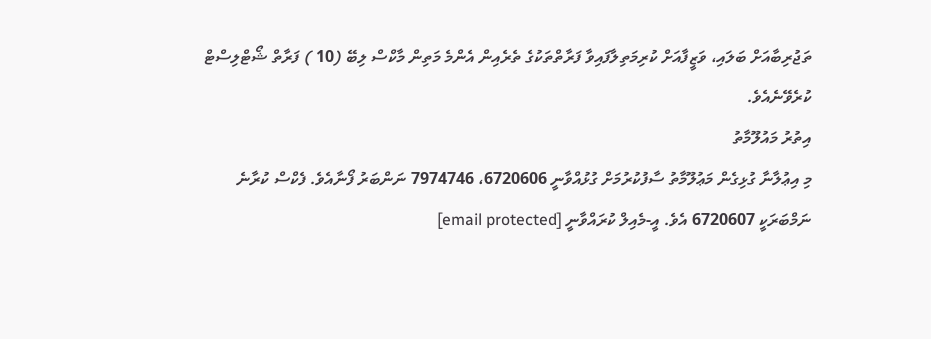ތަޖުރިބާއަށް ބަލައި، ވަޒީފާއަށް ކުރިމަތިލާފައިވާ ފަރާތްތަކުގެ ތެރެއިން އެންމެ މަތިން މާކްސް ލިބޭ (10 ) ފަރާތް ޝޯޓްލިސްޓް ކުރެވޭނެއެވެ.
އިތުރު މައުލޫމާތު
މި އިޢުލާނާ ގުޅިގެން މަޢުލޫމާތު ސާފުކުރުމަށް ގުޅުއްވާނީ 6720606، 7974746 ނަންބަރު ފޯނާއެވެ. ފެކްސް ކުރާނެ ނަމްބަރަކީ 6720607 އެވެ. އީ-މެއިލް ކުރައްވާނީ [email protected]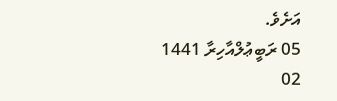އަށެވެ.
05 ރަބީޢުލްއާހިރާ 1441
02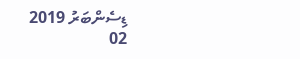ޑިސެންބަރު 2019
02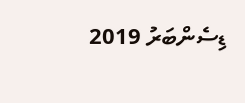ޑިސެންބަރު 2019